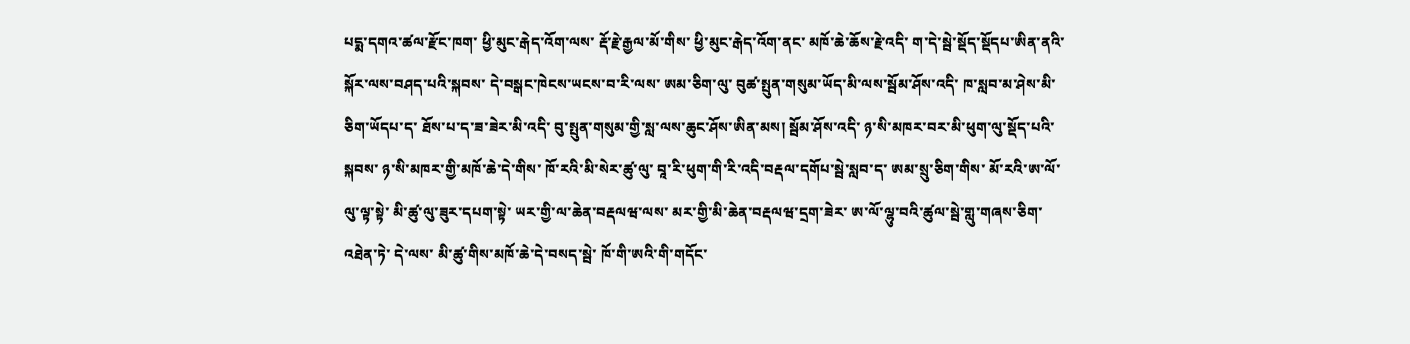པདྨ་དགའ་ཚལ་རྫོང་ཁག་ ཕྱི་མུང་རྒེད་འོག་ལས་ རྡོ་རྗེ་རྒྱལ་མོ་གིས་ ཕྱི་མུང་རྒེད་འོག་ནང་ མཁོ་ཆེ་ཆོས་རྗེ་འདི་ ག་དེ་སྦེ་སྡོད་སྡོདཔ་ཨིན་ནའི་སྐོར་ལས་བཤད་པའི་སྐབས་ དེ་བསྒང་ཁེངས་ཡངས་བ་རི་ལས་ ཨམ་ཅིག་ལུ་ བུཚ་སྤུན་གསུམ་ཡོད་མི་ལས་སྦོམ་ཤོས་འདི་ ཁ་སླབ་མ་ཤེས་མི་ཅིག་ཡོདཔ་ད་ ཐོས་པ་ད་ཟ་ཟེར་མི་འདི་ བུ་སྤུན་གསུམ་གྱི་སླ་ལས་ཆུང་ཤོས་ཨིན་མས། སྦོམ་ཤོས་འདི་ ཉ་སི་མཁར་བར་མི་ཕུག་ལུ་སྡོད་པའི་སྐབས་ ཉ་སི་མཁར་གྱི་མཁོ་ཆེ་དེ་གིས་ ཁོ་རའི་མི་སེར་ཚུ་ལུ་ བཱ་རི་ཕུག་གི་རི་འདི་བརྡལ་དགོཔ་སྦེ་སླབ་ད་ ཨམ་སྲུ་ཅིག་གིས་ མོ་རའི་ཨ་ལོ་ལུ་ལྟ་སྟེ་ མི་ཚུ་ལུ་ཟུར་དཔག་སྟེ་ ཡར་གྱི་ལ་ཆེན་བརྡལཝ་ལས་ མར་གྱི་མི་ཆེན་བརྡལཝ་དྲག་ཟེར་ ཨ་ལོ་ལྷུ་བའི་ཚུལ་སྦེ་གླུ་གཞས་ཅིག་འཐེན་ཏེ་ དེ་ལས་ མི་ཚུ་གིས་མཁོ་ཆེ་དེ་བསད་སྦེ་ ཁོ་གི་ཨའི་གི་གདོང་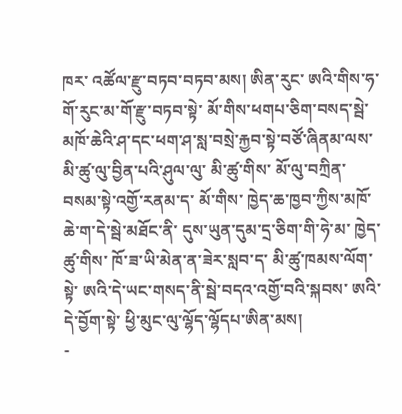ཁར་ འཚོལ་རྫུ་བཏབ་བཏབ་མས། ཨིན་རུང་ ཨའི་གིས་ཧ་གོ་རུང་མ་གོ་རྫུ་བཏབ་སྟེ་ མོ་གིས་ཕགཔ་ཅིག་བསད་སྦེ་ མཁོ་ཆེའི་ཤ་དང་ཕག་ཤ་སླ་བསྲེ་རྐྱབ་སྟེ་བཙོ་ཞིནམ་ལས་ མི་ཚུ་ལུ་བྱིན་པའི་ཤུལ་ལུ་ མི་ཚུ་གིས་ མོ་ལུ་བཀྲིན་བསམ་སྟེ་འགྱོ་རནམ་ད་ མོ་གིས་ ཁྱེད་ཆ་ཁྱབ་ཀྱིས་མཁོ་ཆེ་ག་དེ་སྦེ་མཐོང་ནི་ དུས་ཡུན་དུམ་དྲ་ཅིག་གི་ཧེ་མ་ ཁྱེད་ཚུ་གིས་ ཁོ་ཟ་ཡི་མེན་ན་ཟེར་སླབ་ད་ མི་ཚུ་ཁམས་ལོག་སྟེ་ ཨའི་དེ་ཡང་གསད་ནི་སྦེ་བདའ་འགྱོ་བའི་སྐབས་ ཨའི་དེ་བྱོག་སྟེ་ ཕྱི་མུང་ལུ་ལྷོད་ལྷོདཔ་ཨིན་མས།
-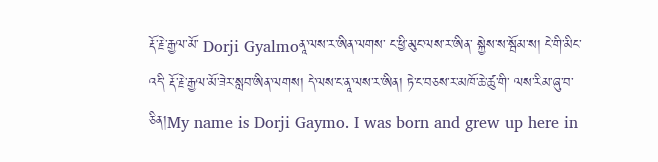རྡོ་རྗེ་རྒྱལ་མོ་ Dorji Gyalmoནཱ་ལས་ར་ཨིན་ལགས་ ང་ཕྱི་མུང་ལས་ར་ཨིན་ སྐྱེས་ས་སྦོམ་ས། ངེ་གི་མིང་འདི་ རྡོ་རྗེ་རྒྱལ་མོ་ཟེར་སླབ་ཨིན་ལགས། དེ་ལས་ང་ནཱ་ལས་ར་ཨིན། ཏེ་ང་བཅས་ར་མཁོ་ཆེ་ཚུ་གི་ ལས་རིམ་ཞུ་བ་ཅིན།My name is Dorji Gaymo. I was born and grew up here in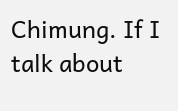Chimung. If I talk about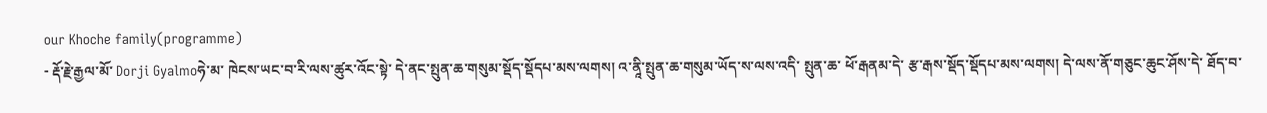our Khoche family(programme)
- རྡོ་རྗེ་རྒྱལ་མོ་ Dorji Gyalmoཧེ་མ་ ཁེངས་ཡང་བ་རི་ལས་ཚུར་འོང་སྟེ་ དེ་ནང་སྤུན་ཆ་གསུམ་སྡོད་སྡོདཔ་མས་ལགས། འ་ནཱི་སྤུན་ཆ་གསུམ་ཡོད་ས་ལས་འདི་ སྤུན་ཆ་ ཕོ་རྒནམ་དེ་ རྩ་རྒས་སྡོད་སྡོདཔ་མས་ལགས། དེ་ལས་ནོ་གཅུང་ཆུང་ཤོས་དེ་ ཐོད་བ་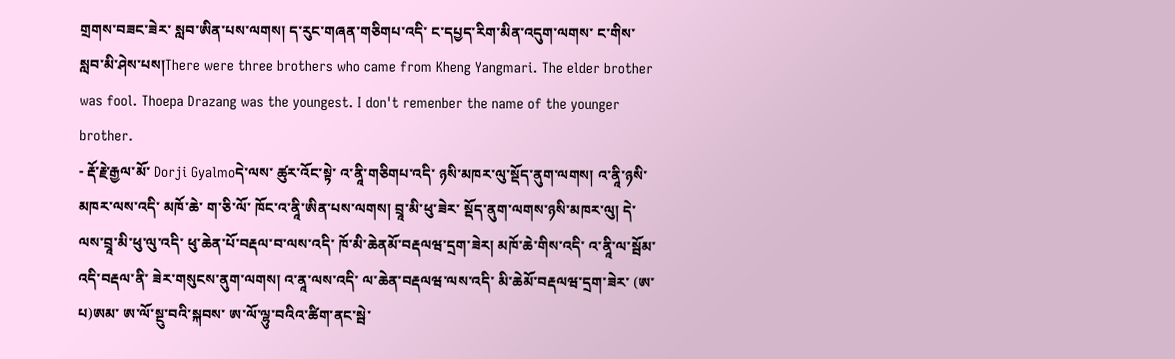གྲགས་བཟང་ཟེར་ སླབ་ཨིན་པས་ལགས། ད་རུང་གཞན་གཅིགཔ་འདི་ ང་དཔྱད་རིག་མིན་འདུག་ལགས་ ང་གིས་ སླབ་མི་ཤེས་པས།There were three brothers who came from Kheng Yangmari. The elder brother was fool. Thoepa Drazang was the youngest. I don't remenber the name of the younger brother.
- རྡོ་རྗེ་རྒྱལ་མོ་ Dorji Gyalmoདེ་ལས་ ཚུར་འོང་སྟེ་ འ་ནཱི་གཅིགཔ་འདི་ ཉསི་མཁར་ལུ་སྡོད་ནུག་ལགས། འ་ནཱི་ཉསི་མཁར་ལས་འདི་ མཁོ་ཆེ་ ག་ཅི་ལོ་ ཁོང་འ་ནཱི་ཨིན་པས་ལགས། བྲཱ་མི་ཕུ་ཟེར་ སྡོད་ནུག་ལགས་ཉསི་མཁར་ལུ། དེ་ལས་བྲཱ་མི་ཕུ་ལུ་འདི་ ཕུ་ཆེན་པོ་བརྡལ་བ་ལས་འདི་ ཁོ་མི་ཆེནམོ་བརྡལཝ་དྲག་ཟེར། མཁོ་ཆེ་གིས་འདི་ འ་ནཱི་ལ་སྦོམ་འདི་བརྡལ་ནི་ ཟེར་གསུངས་ནུག་ལགས། འ་ནཱ་ལས་འདི་ ལ་ཆེན་བརྡལཝ་ལས་འདི་ མི་ཆེམོ་བརྡལཝ་དྲག་ཟེར་ (ཨ་པ)ཨམ་ ཨ་ལོ་སྔུ་བའི་སྐབས་ ཨ་ལོ་ལྷུ་བའིའ་ཚིག་ནང་སྦེ་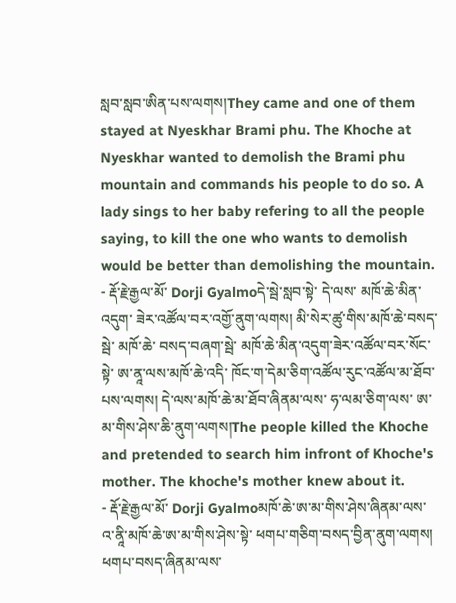སླབ་སླབ་ཨིན་པས་ལགས།They came and one of them stayed at Nyeskhar Brami phu. The Khoche at Nyeskhar wanted to demolish the Brami phu mountain and commands his people to do so. A lady sings to her baby refering to all the people saying, to kill the one who wants to demolish would be better than demolishing the mountain.
- རྡོ་རྗེ་རྒྱལ་མོ་ Dorji Gyalmoདེ་སྦེ་སླབ་སྟེ་ དེ་ལས་ མཁོ་ཆེ་མིན་འདུག་ ཟེར་འཚོལ་བར་འགྱོ་ནུག་ལགས། མི་སེར་ཚུ་གིས་མཁོ་ཆེ་བསད་སྦེ་ མཁོ་ཆེ་ བསད་བཞག་སྦེ་ མཁོ་ཆེ་མིན་འདུག་ཟེར་འཚོལ་བར་སོང་སྟེ་ ཨ་ནཱ་ལས་མཁོ་ཆེ་འདི་ ཁོང་ག་དེམ་ཅིག་འཚོལ་རུང་འཚོལ་མ་ཐོབ་པས་ལགས། དེ་ལས་མཁོ་ཆེ་མ་ཐོབ་ཞིནམ་ལས་ ཧ་ལམ་ཅིག་ལས་ ཨ་མ་གིས་ཤེས་ཆི་ནུག་ལགས།The people killed the Khoche and pretended to search him infront of Khoche's mother. The khoche's mother knew about it.
- རྡོ་རྗེ་རྒྱལ་མོ་ Dorji Gyalmoམཁོ་ཆེ་ཨ་མ་གིས་ཤེས་ཞིནམ་ལས་ འ་ནཱི་མཁོ་ཆེ་ཨ་མ་གིས་ཤེས་སྟེ་ ཕགཔ་གཅིག་བསད་བྱིན་ནུག་ལགས། ཕགཔ་བསད་ཞིནམ་ལས་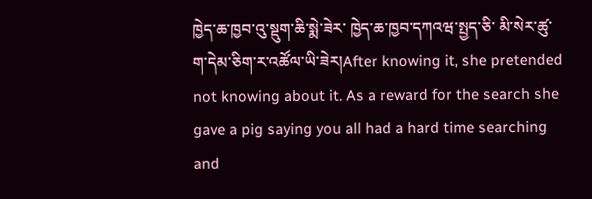ཁྱེད་ཆ་ཁྱབ་འུ་སྡུག་ཆི་སྨེ་ཟེར་ ཁྱེད་ཆ་ཁྱབ་དཀའཝ་སྤྱད་ཅི་ མི་སེར་ཚུ་ག་དེམ་ཅིག་ར་འཚོལ་ཡི་ཟེར།After knowing it, she pretended not knowing about it. As a reward for the search she gave a pig saying you all had a hard time searching and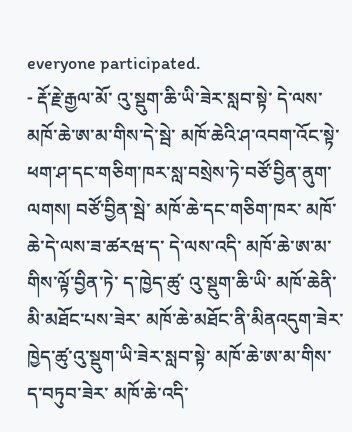everyone participated.
- རྡོ་རྗེ་རྒྱལ་མོ་ འུ་སྡུག་ཆི་ཡི་ཟེར་སླབ་སྟེ་ དེ་ལས་ མཁོ་ཆེ་ཨ་མ་གིས་དེ་སྦེ་ མཁོ་ཆེའི་ཤ་འབག་འོང་སྟེ་ ཕག་ཤ་དང་གཅིག་ཁར་སླ་བསྲེས་ཏེ་བཙོ་བྱིན་ནུག་ལགས། བཙོ་བྱིན་སྦེ་ མཁོ་ཆེ་དང་གཅིག་ཁར་ མཁོ་ཆེ་དེ་ལས་ཟ་ཚརཝ་ད་ དེ་ལས་འདི་ མཁོ་ཆེ་ཨ་མ་གིས་ལྟོ་བྱིན་ཏེ་ ད་ཁྱེད་ཚུ་ འུ་སྡུག་ཆི་ཡི་ མཁོ་ཆེནི་ མི་མཐོང་པས་ཟེར་ མཁོ་ཆེ་མཐོང་ནི་མིནའདུག་ཟེར་ ཁྱེད་ཚུ་འུ་སྡུག་ཡི་ཟེར་སླབ་སྟེ་ མཁོ་ཆེ་ཨ་མ་གིས་ ད་བཏུབ་ཟེར་ མཁོ་ཆེ་འདི་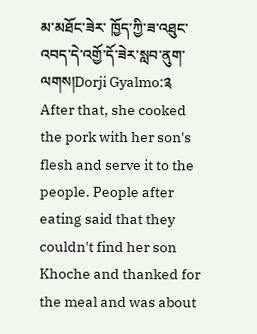མ་མཐོང་ཟེར་ ཁྱོད་ཀྱི་ཟ་འཐུང་འབད་དེ་འགྱོ་དོ་ཟེར་སླབ་ནུག་ལགས།Dorji Gyalmo:༉ After that, she cooked the pork with her son's flesh and serve it to the people. People after eating said that they couldn't find her son Khoche and thanked for the meal and was about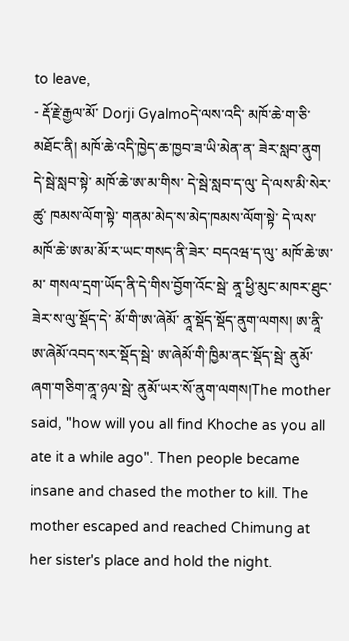to leave,
- རྡོ་རྗེ་རྒྱལ་མོ་ Dorji Gyalmoདེ་ལས་འདི་ མཁོ་ཆེ་ག་ཅི་མཐོང་ནི། མཁོ་ཆེ་འདི་ཁྱེད་ཆ་ཁྱབ་ཟ་ཡི་མེན་ན་ ཟེར་སླབ་ནུག དེ་སྦེ་སླབ་སྟེ་ མཁོ་ཆེ་ཨ་མ་གིས་ དེ་སྦེ་སླབ་ད་ལུ་ དེ་ལས་མི་སེར་ཚུ་ ཁམས་ལོག་སྟེ་ གནམ་མེད་ས་མེད་ཁམས་ལོག་སྟེ་ དེ་ལས་ མཁོ་ཆེ་ཨ་མ་མོ་ར་ཡང་གསད་ནི་ཟེར་ བདའཝ་ད་ལུ་ མཁོ་ཆེ་ཨ་མ་ གསལ་དྲག་ཡོད་ནི་དེ་གིས་བྱོག་འོང་སྦེ་ ནཱ་ཕྱི་མུང་མཁར་ཐུང་ཟེར་ས་ལུ་སྡོད་དེ་ མོ་གི་ཨ་ཞེམོ་ ནཱ་སྡོད་སྡོད་ནུག་ལགས། ཨ་ནཱི་ཨ་ཞེམོ་འབད་སར་སྡོད་སྦེ་ ཨ་ཞེམོ་གི་ཁྱིམ་ནང་སྡོད་སྦེ་ ནུམོ་ཞག་གཅིག་ནཱ་ཉལ་སྦེ་ ནུམོ་ཡར་སོ་ནུག་ལགས།The mother said, "how will you all find Khoche as you all ate it a while ago". Then people became insane and chased the mother to kill. The mother escaped and reached Chimung at her sister's place and hold the night.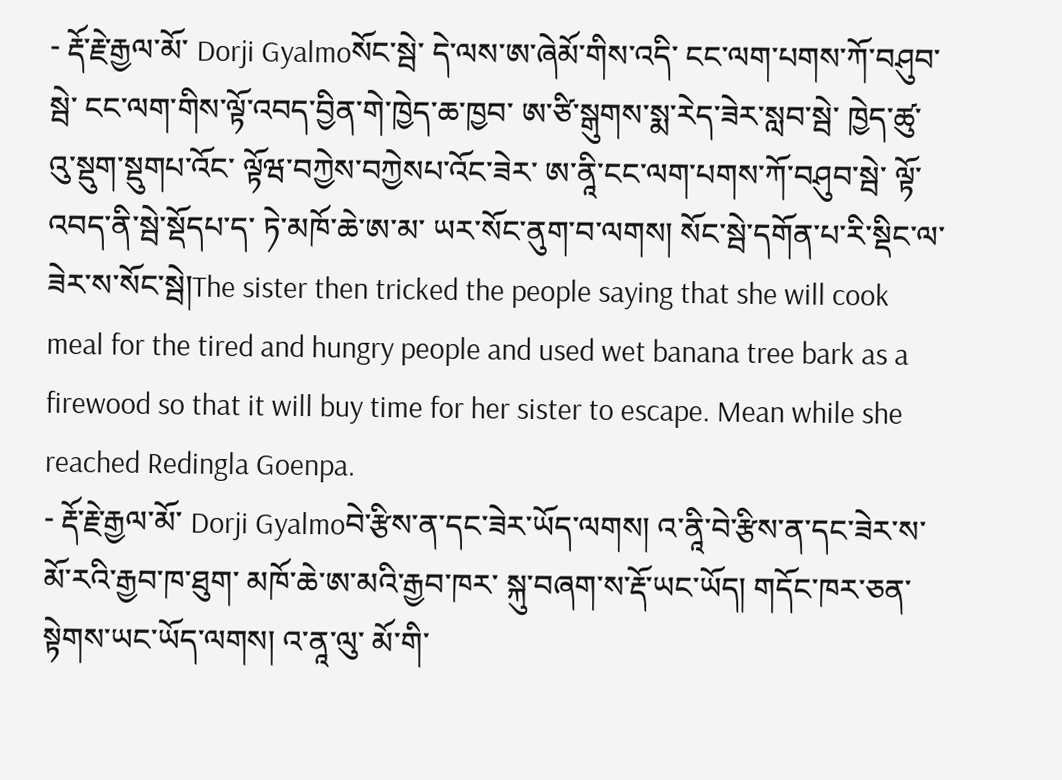- རྡོ་རྗེ་རྒྱལ་མོ་ Dorji Gyalmoསོང་སྦེ་ དེ་ལས་ཨ་ཞེམོ་གིས་འདི་ ངང་ལག་པགས་ཀོ་བཤུབ་སྦེ་ ངང་ལག་གིས་ལྟོ་འབད་བྱིན་གེ་ཁྱེད་ཆ་ཁྱབ་ ཨ་ཙི་སྒུགས་སྨ་རེད་ཟེར་སླབ་སྦེ་ ཁྱེད་ཚུ་འུ་སྡུག་སྡུགཔ་འོང་ ལྟོཝ་བཀྱེས་བཀྱེསཔ་འོང་ཟེར་ ཨ་ནཱི་ངང་ལག་པགས་ཀོ་བཤུབ་སྦེ་ ལྟོ་འབད་ནི་སྦེ་སྡོདཔ་ད་ ཏེ་མཁོ་ཆེ་ཨ་མ་ ཡར་སོང་ནུག་བ་ལགས། སོང་སྦེ་དགོན་པ་རི་སྡིང་ལ་ཟེར་ས་སོང་སྦེ།The sister then tricked the people saying that she will cook meal for the tired and hungry people and used wet banana tree bark as a firewood so that it will buy time for her sister to escape. Mean while she reached Redingla Goenpa.
- རྡོ་རྗེ་རྒྱལ་མོ་ Dorji Gyalmoབེ་རྩིས་ན་དང་ཟེར་ཡོད་ལགས། འ་ནཱི་བེ་རྩིས་ན་དང་ཟེར་ས་ མོ་རའི་རྒྱབ་ཁ་ཐུག་ མཁོ་ཆེ་ཨ་མའི་རྒྱབ་ཁར་ སྐུ་བཞག་ས་རྡོ་ཡང་ཡོད། གདོང་ཁར་ཅན་སྟེགས་ཡང་ཡོད་ལགས། འ་ནཱ་ལུ་ མོ་གི་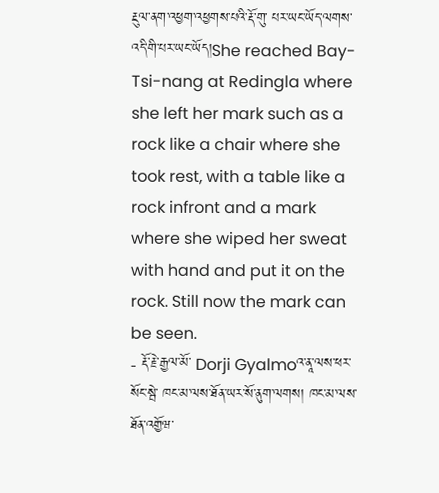རྔུལ་ནག་འཕྱག་འཕྱགས་པའི་རྡོ་གུ་ པར་ཡང་ཡོད་ལགས་ འདི་གི་པར་ཡང་ཡོད།She reached Bay-Tsi-nang at Redingla where she left her mark such as a rock like a chair where she took rest, with a table like a rock infront and a mark where she wiped her sweat with hand and put it on the rock. Still now the mark can be seen.
- རྡོ་རྗེ་རྒྱལ་མོ་ Dorji Gyalmoའ་ནཱ་ལས་ཕར་སོང་སྦེ་ ཁང་མ་ལས་ཐོན་ཡར་སོ་ནུག་ལགས། ཁང་མ་ལས་ཐོན་འགྱོཝ་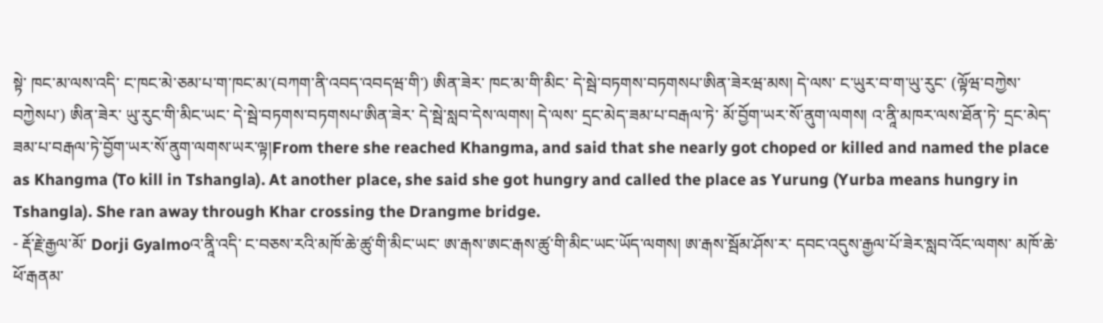སྟེ་ ཁང་མ་ལས་འདི་ ང་ཁང་མེ་ཅམ་པ་ག་ཁང་མ་(བཀག་ནི་འབད་འབདཝ་གི་) ཨིན་ཟེར་ ཁང་མ་གི་མིང་ དེ་སྦེ་བཏགས་བཏགསཔ་ཨིན་ཟེརཝ་མས། དེ་ལས་ ང་ཡུར་བ་ག་ཡུ་རུང་ (ལྟོཝ་བཀྱེས་བཀྱེསཔ་) ཨིན་ཟེར་ ཡུ་རུང་གི་མིང་ཡང་ དེ་སྦེ་བཏགས་བཏགསཔ་ཨིན་ཟེར་ དེ་སྦེ་སླབ་དེས་ལགས། དེ་ལས་ དྲང་མེད་ཟམ་པ་བརྒལ་ཏེ་ མོ་བྱོག་ཡར་སོ་ནུག་ལགས། འ་ནཱི་མཁར་ལས་ཐོན་ཏེ་ དྲང་མེད་ཟམ་པ་བརྒལ་ཏེ་བྱོག་ཡར་སོ་ནུག་ལགས་ཡར་ལྟ།From there she reached Khangma, and said that she nearly got choped or killed and named the place as Khangma (To kill in Tshangla). At another place, she said she got hungry and called the place as Yurung (Yurba means hungry in Tshangla). She ran away through Khar crossing the Drangme bridge.
- རྡོ་རྗེ་རྒྱལ་མོ་ Dorji Gyalmoའ་ནཱི་འདི་ ང་བཅས་རའི་མཁོ་ཆེ་ཚུ་གི་མིང་ཡང་ ཨ་རྒས་ཨང་རྒས་ཚུ་གི་མིང་ཡང་ཡོད་ལགས། ཨ་རྒས་སྦོམ་ཤོས་ར་ དབང་འདུས་རྒྱལ་པོ་ཟེར་སླབ་འོང་ལགས་ མཁོ་ཆེ་ཕོ་རྒནམ་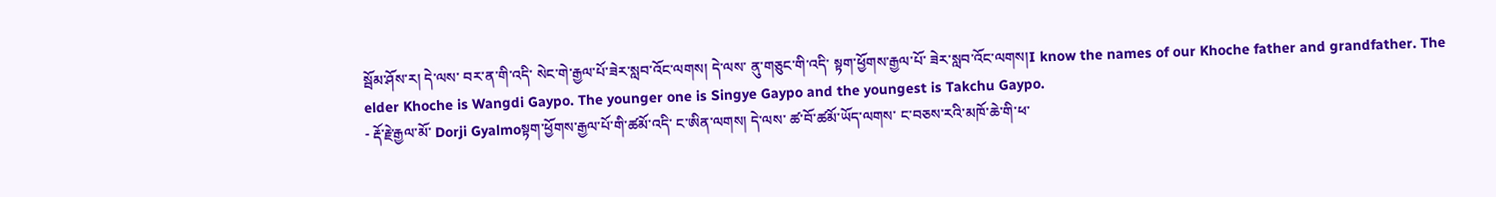སྦོམ་ཤོས་ར། དེ་ལས་ བར་ན་གི་འདི་ སེང་གེ་རྒྱལ་པོ་ཟེར་སླབ་འོང་ལགས། དེ་ལས་ ནུ་གཅུང་གི་འདི་ སྟག་ཕྱོགས་རྒྱལ་པོ་ ཟེར་སླབ་འོང་ལགས།I know the names of our Khoche father and grandfather. The elder Khoche is Wangdi Gaypo. The younger one is Singye Gaypo and the youngest is Takchu Gaypo.
- རྡོ་རྗེ་རྒྱལ་མོ་ Dorji Gyalmoསྟག་ཕྱོགས་རྒྱལ་པོ་གི་ཚམོ་འདི་ ང་ཨིན་ལགས། དེ་ལས་ ཚ་བོ་ཚམོ་ཡོད་ལགས་ ང་བཅས་རའི་མཁོ་ཆེ་གི་ཕ་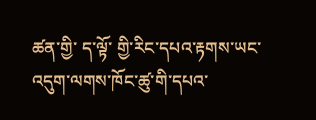ཚན་གྱི་ ད་ལྟོ་ གྱི་རིང་དཔའ་རྟགས་ཡང་འདུག་ལགས་ཁོང་ཚུ་གི་དཔའ་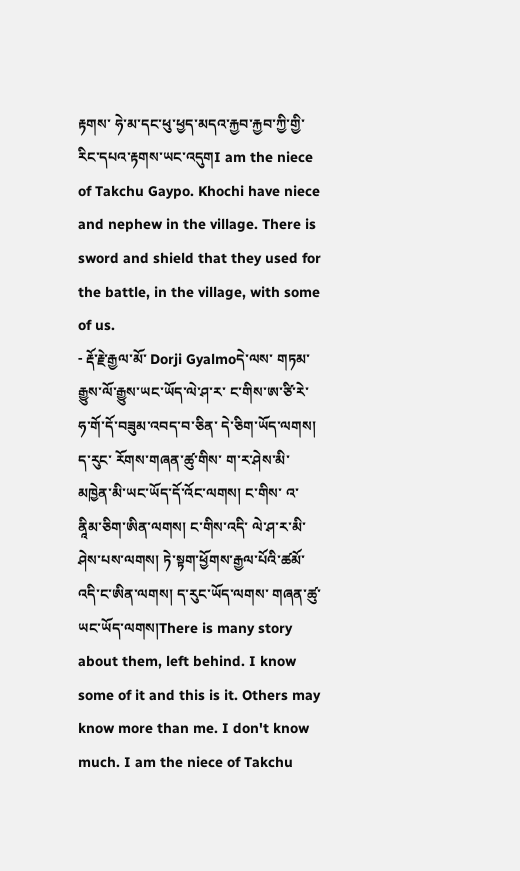རྟགས་ ཧེ་མ་དང་ཕུ་ཕྱད་མདའ་རྐྱབ་རྐྱབ་ཀྱི་གྱི་རིང་དཔའ་རྟགས་ཡང་འདུགI am the niece of Takchu Gaypo. Khochi have niece and nephew in the village. There is sword and shield that they used for the battle, in the village, with some of us.
- རྡོ་རྗེ་རྒྱལ་མོ་ Dorji Gyalmoདེ་ལས་ གཏམ་རྒྱུས་ལོ་རྒྱུས་ཡང་ཡོད་ལེ་ཤ་ར་ ང་གིས་ཨ་ཙི་རེ་ ཧ་གོ་དོ་བཟུམ་འབད་བ་ཅིན་ དེ་ཅིག་ཡོད་ལགས། ད་རུང་ རོགས་གཞན་ཚུ་གིས་ ག་ར་ཤེས་མི་ མཁྱེན་མི་ཡང་ཡོད་དོ་འོང་ལགས། ང་གིས་ འ་ནཱིམ་ཅིག་ཨིན་ལགས། ང་གིས་འདི་ ལེ་ཤ་ར་མི་ཤེས་པས་ལགས། ཏེ་སྟག་ཕྱོགས་རྒྱལ་པོའི་ཚམོ་འདི་ང་ཨིན་ལགས། ད་རུང་ཡོད་ལགས་ གཞན་ཚུ་ཡང་ཡོད་ལགས།There is many story about them, left behind. I know some of it and this is it. Others may know more than me. I don't know much. I am the niece of Takchu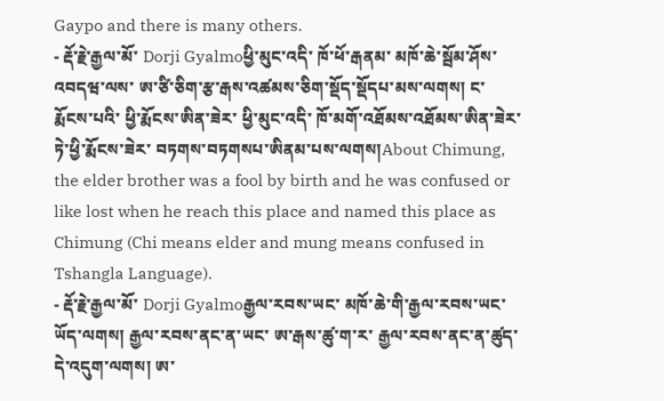Gaypo and there is many others.
- རྡོ་རྗེ་རྒྱལ་མོ་ Dorji Gyalmoཕྱི་མུང་འདི་ ཁོ་ཕོ་རྒནམ་ མཁོ་ཆེ་སྦོམ་ཤོས་འབདཝ་ལས་ ཨ་ཙི་ཅིག་རྩ་རྒས་འཚམས་ཅིག་སྡོད་སྡོདཔ་མས་ལགས། ང་རྨོངས་པའི་ ཕྱི་རྨོངས་ཨིན་ཟེར་ ཕྱི་མུང་འདི་ ཁོ་མགོ་འཐོམས་འཐོམས་ཨིན་ཟེར་ ཏེ་ཕྱི་རྨོངས་ཟེར་ བཏགས་བཏགསཔ་ཨིནམ་པས་ལགས།About Chimung, the elder brother was a fool by birth and he was confused or like lost when he reach this place and named this place as Chimung (Chi means elder and mung means confused in Tshangla Language).
- རྡོ་རྗེ་རྒྱལ་མོ་ Dorji Gyalmoརྒྱལ་རབས་ཡང་ མཁོ་ཆེ་གི་རྒྱལ་རབས་ཡང་ཡོད་ལགས། རྒྱལ་རབས་ནང་ན་ཡང་ ཨ་རྒས་ཚུ་ག་ར་ རྒྱལ་རབས་ནང་ན་ཚུད་དེ་འདུག་ལགས། ཨ་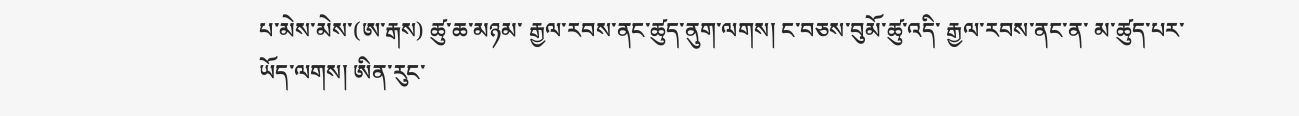པ་མེས་མེས་(ཨ་རྒས) ཚུ་ཆ་མཉམ་ རྒྱལ་རབས་ནང་ཚུད་ནུག་ལགས། ང་བཅས་བུམོ་ཚུ་འདི་ རྒྱལ་རབས་ནང་ན་ མ་ཚུད་པར་ཡོད་ལགས། ཨིན་རུང་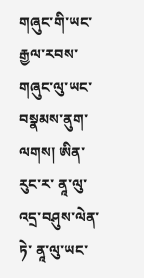གཞུང་གི་ཡང་ རྒྱལ་རབས་ གཞུང་ལུ་ཡང་ བསྣམས་ནུག་ལགས། ཨིན་རུང་ར་ ནཱ་ལུ་འདྲ་བཤུས་ལེན་ཏེ་ ནཱ་ལུ་ཡང་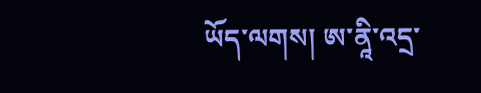ཡོད་ལགས། ཨ་ནཱི་འདྲ་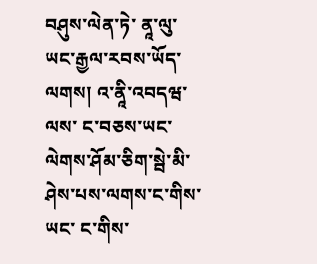བཤུས་ལེན་ཏེ་ ནཱ་ལུ་ཡང་རྒྱལ་རབས་ཡོད་ལགས། འ་ནཱི་འབདཝ་ལས་ ང་བཅས་ཡང་ ལེགས་ཤོམ་ཅིག་སྦེ་མི་ཤེས་པས་ལགས་ང་གིས་ཡང་ ང་གིས་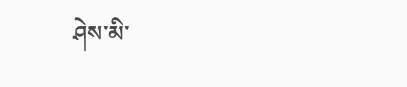ཤེས་མི་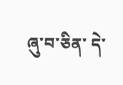ཞུ་བ་ཅིན་ དེ་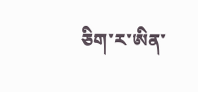ཅིག་ར་ཨིན་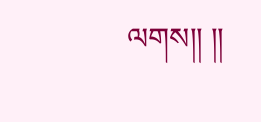ལགས།། །།